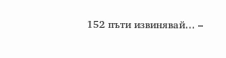152 пъти извинявай… –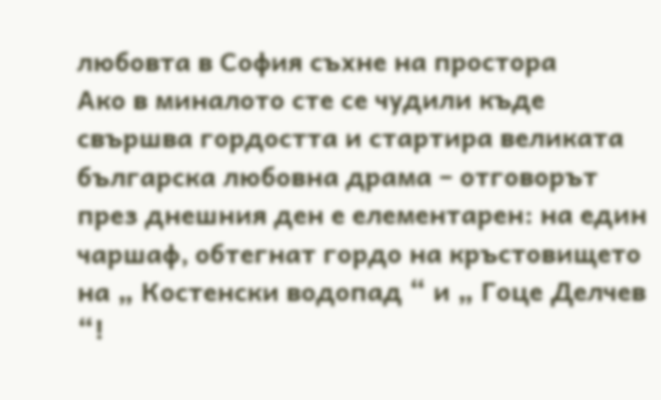любовта в София съхне на простора
Ако в миналото сте се чудили къде свършва гордостта и стартира великата българска любовна драма – отговорът през днешния ден е елементарен: на един чаршаф, обтегнат гордо на кръстовището на „ Костенски водопад “ и „ Гоце Делчев “!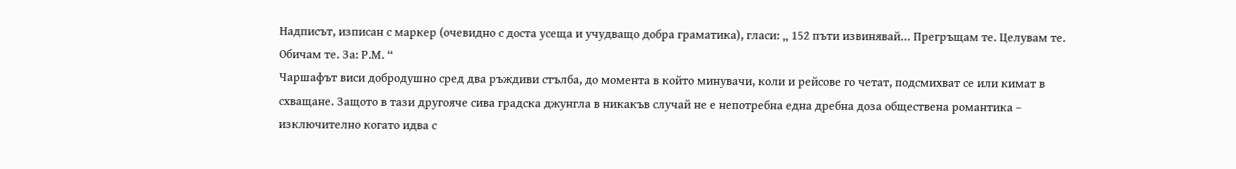Надписът, изписан с маркер (очевидно с доста усеща и учудващо добра граматика), гласи: „ 152 пъти извинявай… Прегръщам те. Целувам те. Обичам те. За: Р.М. “
Чаршафът виси добродушно сред два ръждиви стълба, до момента в който минувачи, коли и рейсове го четат, подсмихват се или кимат в схващане. Защото в тази другояче сива градска джунгла в никакъв случай не е непотребна една дребна доза обществена романтика – изключително когато идва с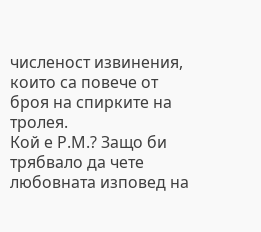численост извинения, които са повече от броя на спирките на тролея.
Кой е Р.М.? Защо би трябвало да чете любовната изповед на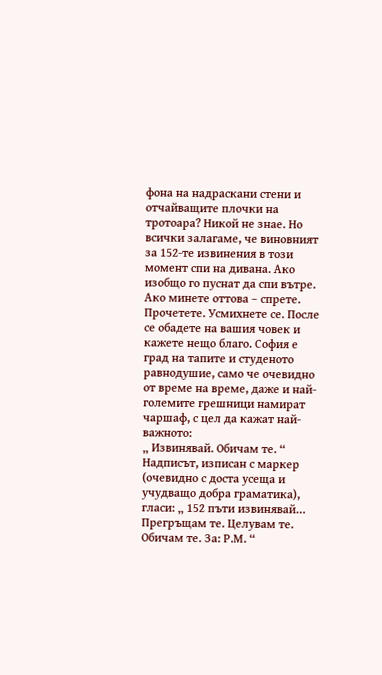фона на надраскани стени и отчайващите плочки на тротоара? Никой не знае. Но всички залагаме, че виновният за 152-те извинения в този момент спи на дивана. Ако изобщо го пуснат да спи вътре.
Ако минете оттова – спрете. Прочетете. Усмихнете се. После се обадете на вашия човек и кажете нещо благо. София е град на тапите и студеното равнодушие, само че очевидно от време на време, даже и най-големите грешници намират чаршаф, с цел да кажат най-важното:
„ Извинявай. Обичам те. “
Надписът, изписан с маркер (очевидно с доста усеща и учудващо добра граматика), гласи: „ 152 пъти извинявай… Прегръщам те. Целувам те. Обичам те. За: Р.М. “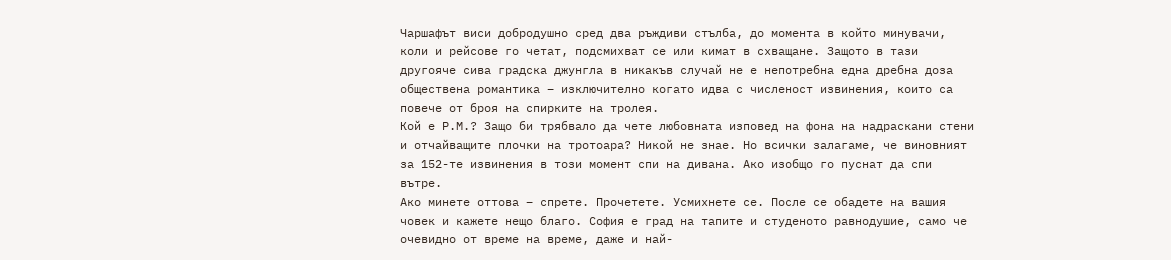Чаршафът виси добродушно сред два ръждиви стълба, до момента в който минувачи, коли и рейсове го четат, подсмихват се или кимат в схващане. Защото в тази другояче сива градска джунгла в никакъв случай не е непотребна една дребна доза обществена романтика – изключително когато идва с численост извинения, които са повече от броя на спирките на тролея.
Кой е Р.М.? Защо би трябвало да чете любовната изповед на фона на надраскани стени и отчайващите плочки на тротоара? Никой не знае. Но всички залагаме, че виновният за 152-те извинения в този момент спи на дивана. Ако изобщо го пуснат да спи вътре.
Ако минете оттова – спрете. Прочетете. Усмихнете се. После се обадете на вашия човек и кажете нещо благо. София е град на тапите и студеното равнодушие, само че очевидно от време на време, даже и най-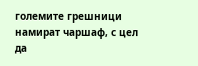големите грешници намират чаршаф, с цел да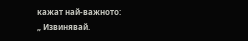кажат най-важното:
„ Извинявай.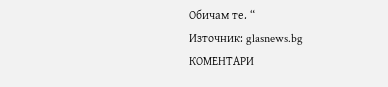Обичам те. “
Източник: glasnews.bg
КОМЕНТАРИ